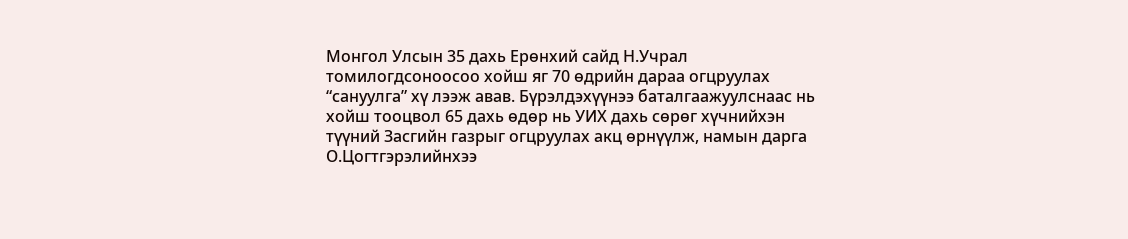Монгол Улсын 35 дахь Ерөнхий сайд Н.Учрал томилогдсоноосоо хойш яг 70 өдрийн дараа огцруулах “сануулга” хү лээж авав. Бүрэлдэхүүнээ баталгаажуулснаас нь хойш тооцвол 65 дахь өдөр нь УИХ дахь сөрөг хүчнийхэн түүний Засгийн газрыг огцруулах акц өрнүүлж, намын дарга О.Цогтгэрэлийнхээ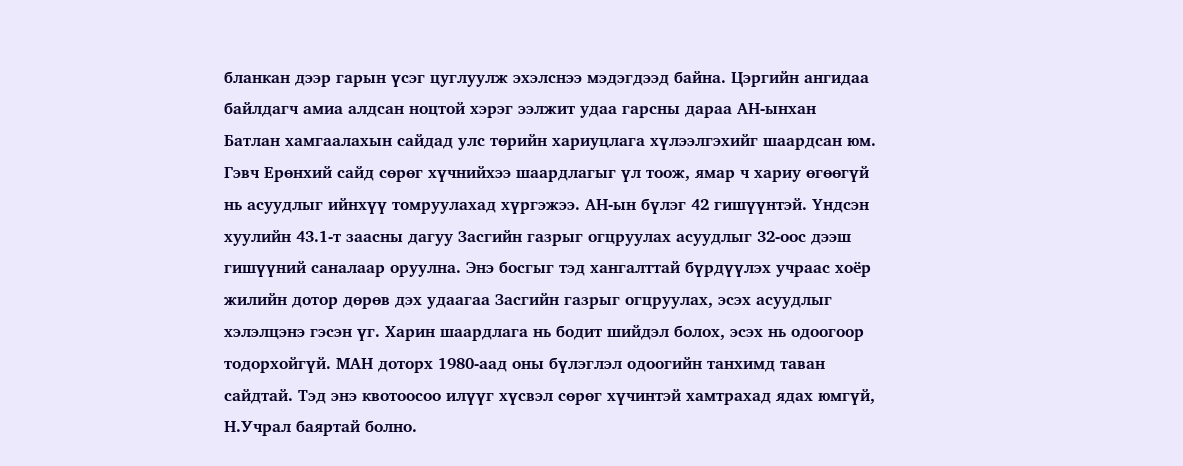бланкан дээр гарын үсэг цуглуулж эхэлснээ мэдэгдээд байна. Цэргийн ангидаа байлдагч амиа алдсан ноцтой хэрэг ээлжит удаа гарсны дараа АН-ынхан Батлан хамгаалахын сайдад улс төрийн хариуцлага хүлээлгэхийг шаардсан юм. Гэвч Ерөнхий сайд сөрөг хүчнийхээ шаардлагыг үл тоож, ямар ч хариу өгөөгүй нь асуудлыг ийнхүү томруулахад хүргэжээ. АН-ын бүлэг 42 гишүүнтэй. Үндсэн хуулийн 43.1-т заасны дагуу Засгийн газрыг огцруулах асуудлыг 32-оос дээш гишүүний саналаар оруулна. Энэ босгыг тэд хангалттай бүрдүүлэх учраас хоёр жилийн дотор дөрөв дэх удаагаа Засгийн газрыг огцруулах, эсэх асуудлыг хэлэлцэнэ гэсэн үг. Харин шаардлага нь бодит шийдэл болох, эсэх нь одоогоор тодорхойгүй. МАН доторх 1980-аад оны бүлэглэл одоогийн танхимд таван сайдтай. Тэд энэ квотоосоо илүүг хүсвэл сөрөг хүчинтэй хамтрахад ядах юмгүй, Н.Учрал баяртай болно.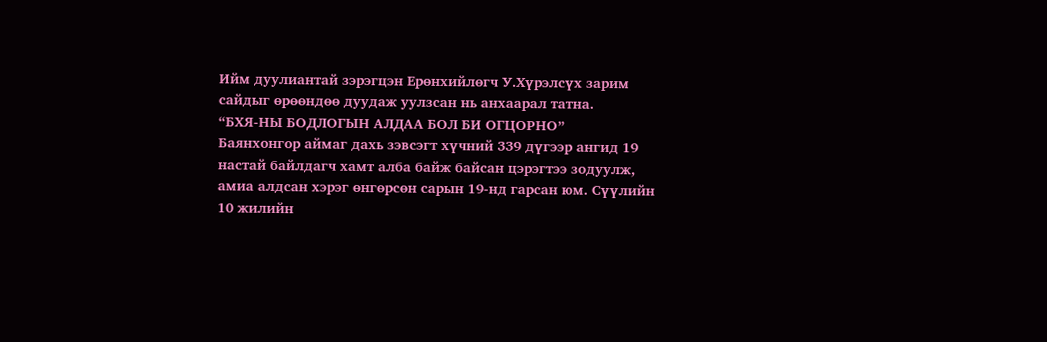Ийм дуулиантай зэрэгцэн Ерөнхийлөгч У.Хүрэлсүх зарим сайдыг өрөөндөө дуудаж уулзсан нь анхаарал татна.
“БХЯ-НЫ БОДЛОГЫН АЛДАА БОЛ БИ ОГЦОРНО”
Баянхонгор аймаг дахь зэвсэгт хүчний 339 дүгээр ангид 19 настай байлдагч хамт алба байж байсан цэрэгтээ зодуулж, амиа алдсан хэрэг өнгөрсөн сарын 19-нд гарсан юм. Сүүлийн 10 жилийн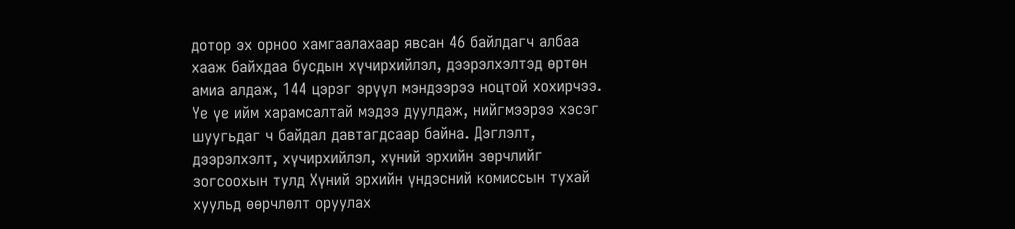дотор эх орноо хамгаалахаар явсан 46 байлдагч албаа хааж байхдаа бусдын хүчирхийлэл, дээрэлхэлтэд өртөн амиа алдаж, 144 цэрэг эрүүл мэндээрээ ноцтой хохирчээ. Үе үе ийм харамсалтай мэдээ дуулдаж, нийгмээрээ хэсэг шуугьдаг ч байдал давтагдсаар байна. Дэглэлт, дээрэлхэлт, хүчирхийлэл, хүний эрхийн зөрчлийг зогсоохын тулд Хүний эрхийн үндэсний комиссын тухай хуульд өөрчлөлт оруулах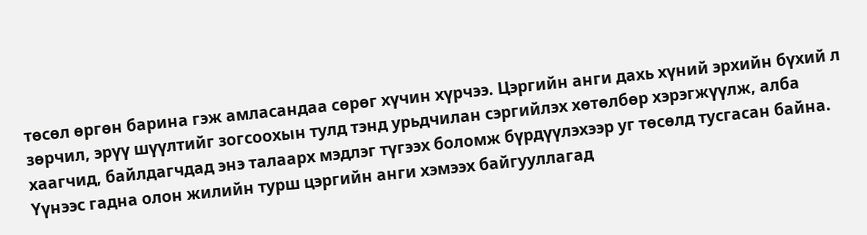төсөл өргөн барина гэж амласандаа сөрөг хүчин хүрчээ. Цэргийн анги дахь хүний эрхийн бүхий л зөрчил, эрүү шүүлтийг зогсоохын тулд тэнд урьдчилан сэргийлэх хөтөлбөр хэрэгжүүлж, алба хаагчид, байлдагчдад энэ талаарх мэдлэг түгээх боломж бүрдүүлэхээр уг төсөлд тусгасан байна. Үүнээс гадна олон жилийн турш цэргийн анги хэмээх байгууллагад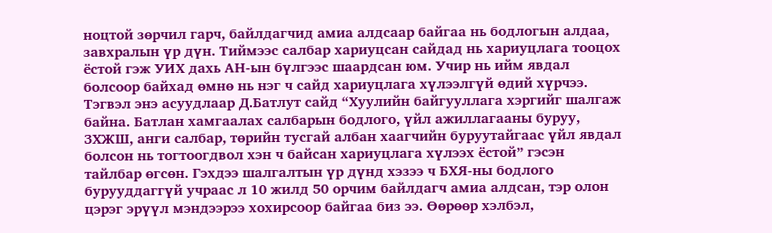ноцтой зөрчил гарч, байлдагчид амиа алдсаар байгаа нь бодлогын алдаа, завхралын үр дүн. Тиймээс салбар хариуцсан сайдад нь хариуцлага тооцох ёстой гэж УИХ дахь АН-ын бүлгээс шаардсан юм. Учир нь ийм явдал болсоор байхад өмнө нь нэг ч сайд хариуцлага хүлээлгүй өдий хүрчээ. Тэгвэл энэ асуудлаар Д.Батлут сайд “Хуулийн байгууллага хэргийг шалгаж байна. Батлан хамгаалах салбарын бодлого, үйл ажиллагааны буруу, ЗХЖШ, анги салбар, төрийн тусгай албан хаагчийн буруутайгаас үйл явдал болсон нь тогтоогдвол хэн ч байсан хариуцлага хүлээх ёстой” гэсэн тайлбар өгсөн. Гэхдээ шалгалтын үр дүнд хэзээ ч БХЯ-ны бодлого бурууддаггүй учраас л 10 жилд 50 орчим байлдагч амиа алдсан, тэр олон цэрэг эрүүл мэндээрээ хохирсоор байгаа биз ээ. Өөрөөр хэлбэл,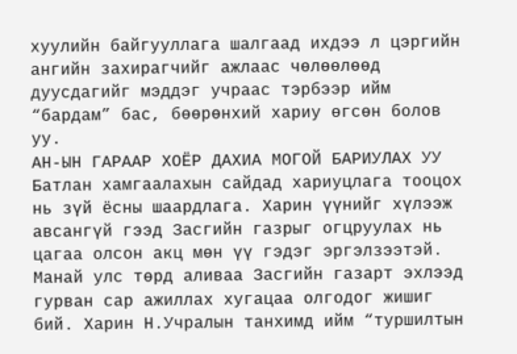хуулийн байгууллага шалгаад ихдээ л цэргийн ангийн захирагчийг ажлаас чөлөөлөөд дуусдагийг мэддэг учраас тэрбээр ийм “бардам” бас, бөөрөнхий хариу өгсөн болов уу.
АН-ЫН ГАРААР ХОЁР ДАХИА МОГОЙ БАРИУЛАХ УУ
Батлан хамгаалахын сайдад хариуцлага тооцох нь зүй ёсны шаардлага. Харин үүнийг хүлээж авсангүй гээд Засгийн газрыг огцруулах нь цагаа олсон акц мөн үү гэдэг эргэлзээтэй. Манай улс төрд аливаа Засгийн газарт эхлээд гурван сар ажиллах хугацаа олгодог жишиг бий. Харин Н.Учралын танхимд ийм “туршилтын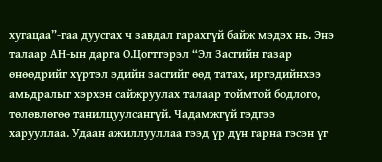хугацаа”-гаа дуусгах ч завдал гарахгүй байж мэдэх нь. Энэ талаар АН-ын дарга О.Цогтгэрэл “Эл Засгийн газар өнөөдрийг хүртэл эдийн засгийг өөд татах, иргэдийнхээ амьдралыг хэрхэн сайжруулах талаар тоймтой бодлого, төлөвлөгөө танилцуулсангүй. Чадамжгүй гэдгээ харууллаа. Удаан ажиллууллаа гээд үр дүн гарна гэсэн үг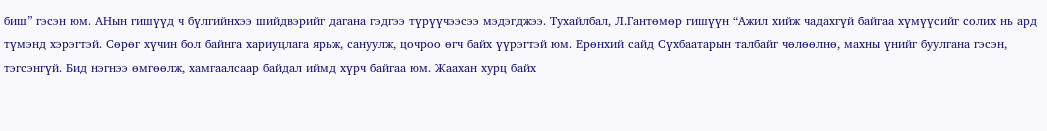биш” гэсэн юм. АНын гишүүд ч бүлгийнхээ шийдвэрийг дагана гэдгээ түрүүчээсээ мэдэгджээ. Тухайлбал, Л.Гантөмөр гишүүн “Ажил хийж чадахгүй байгаа хүмүүсийг солих нь ард түмэнд хэрэгтэй. Сөрөг хүчин бол байнга хариуцлага ярьж, сануулж, цочроо өгч байх үүрэгтэй юм. Ерөнхий сайд Сүхбаатарын талбайг чөлөөлнө, махны үнийг буулгана гэсэн, тэгсэнгүй. Бид нэгнээ өмгөөлж, хамгаалсаар байдал иймд хүрч байгаа юм. Жаахан хурц байх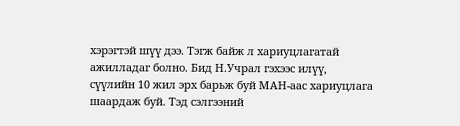хэрэгтэй шүү дээ. Тэгж байж л хариуцлагатай ажилладаг болно. Бид Н.Учрал гэхээс илүү, сүүлийн 10 жил эрх барьж буй МАН-аас хариуцлага шаардаж буй. Тэд сэлгээний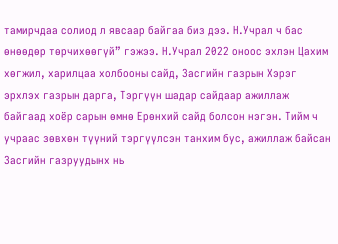тамирчдаа солиод л явсаар байгаа биз дээ. Н.Учрал ч бас өнөөдөр төрчихөөгүй” гэжээ. Н.Учрал 2022 оноос эхлэн Цахим хөгжил, харилцаа холбооны сайд, Засгийн газрын Хэрэг эрхлэх газрын дарга, Тэргүүн шадар сайдаар ажиллаж байгаад хоёр сарын өмнө Ерөнхий сайд болсон нэгэн. Тийм ч учраас зөвхөн түүний тэргүүлсэн танхим бус, ажиллаж байсан Засгийн газруудынх нь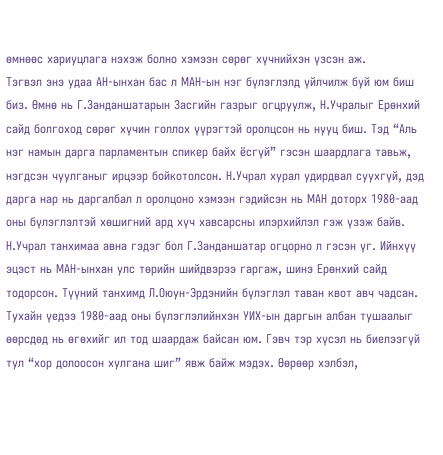өмнөөс хариуцлага нэхэж болно хэмээн сөрөг хүчнийхэн үзсэн аж.
Тэгвэл энэ удаа АН-ынхан бас л МАН-ын нэг бүлэглэлд үйлчилж буй юм биш биз. Өмнө нь Г.Занданшатарын Засгийн газрыг огцруулж, Н.Учралыг Ерөнхий сайд болгоход сөрөг хүчин голлох үүрэгтэй оролцсон нь нууц биш. Тэд “Аль нэг намын дарга парламентын спикер байх ёсгүй” гэсэн шаардлага тавьж, нэгдсэн чуулганыг ирцээр бойкотолсон. Н.Учрал хурал удирдвал суухгүй, дэд дарга нар нь даргалбал л оролцоно хэмээн гэдийсэн нь МАН доторх 1980-аад оны бүлэглэлтэй хөшигний ард хүч хавсарсны илэрхийлэл гэж үзэж байв. Н.Учрал танхимаа авна гэдэг бол Г.Занданшатар огцорно л гэсэн үг. Ийнхүү эцэст нь МАН-ынхан улс төрийн шийдвэрээ гаргаж, шинэ Ерөнхий сайд тодорсон. Түүний танхимд Л.Оюун-Эрдэнийн бүлэглэл таван квот авч чадсан. Тухайн үедээ 1980-аад оны бүлэглэлийнхэн УИХ-ын даргын албан тушаалыг өөрсдөд нь өгөхийг ил тод шаардаж байсан юм. Гэвч тэр хүсэл нь биелээгүй тул “хор долоосон хулгана шиг” явж байж мэдэх. Өөрөөр хэлбэл,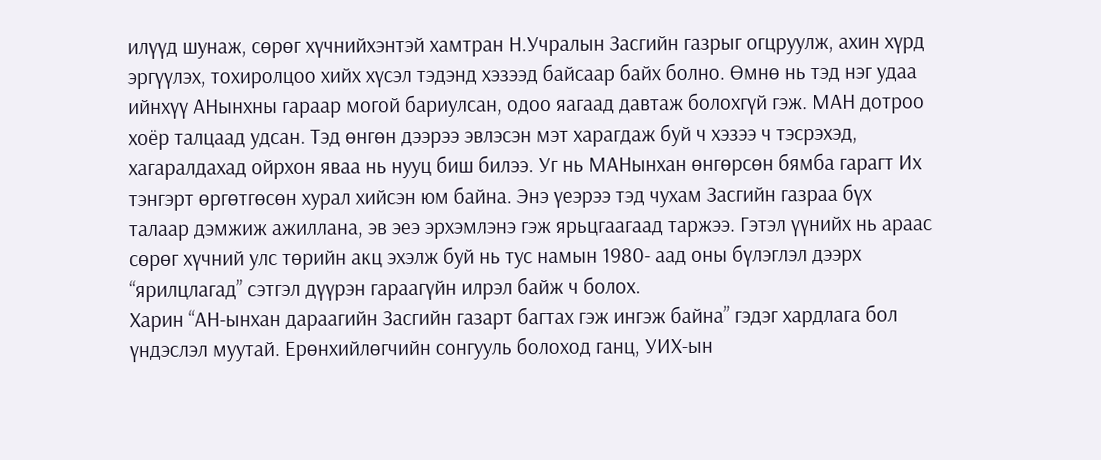илүүд шунаж, сөрөг хүчнийхэнтэй хамтран Н.Учралын Засгийн газрыг огцруулж, ахин хүрд эргүүлэх, тохиролцоо хийх хүсэл тэдэнд хэзээд байсаар байх болно. Өмнө нь тэд нэг удаа ийнхүү АНынхны гараар могой бариулсан, одоо яагаад давтаж болохгүй гэж. МАН дотроо хоёр талцаад удсан. Тэд өнгөн дээрээ эвлэсэн мэт харагдаж буй ч хэзээ ч тэсрэхэд, хагаралдахад ойрхон яваа нь нууц биш билээ. Уг нь МАНынхан өнгөрсөн бямба гарагт Их тэнгэрт өргөтгөсөн хурал хийсэн юм байна. Энэ үеэрээ тэд чухам Засгийн газраа бүх талаар дэмжиж ажиллана, эв эеэ эрхэмлэнэ гэж ярьцгаагаад таржээ. Гэтэл үүнийх нь араас сөрөг хүчний улс төрийн акц эхэлж буй нь тус намын 1980- аад оны бүлэглэл дээрх “ярилцлагад” сэтгэл дүүрэн гараагүйн илрэл байж ч болох.
Харин “АН-ынхан дараагийн Засгийн газарт багтах гэж ингэж байна” гэдэг хардлага бол үндэслэл муутай. Ерөнхийлөгчийн сонгууль болоход ганц, УИХ-ын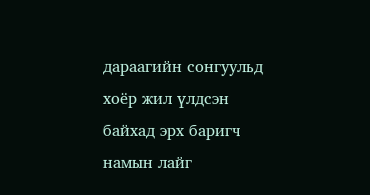дараагийн сонгуульд хоёр жил үлдсэн байхад эрх баригч намын лайг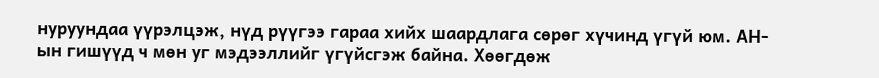нуруундаа үүрэлцэж, нүд рүүгээ гараа хийх шаардлага сөрөг хүчинд үгүй юм. АН-ын гишүүд ч мөн уг мэдээллийг үгүйсгэж байна. Хөөгдөж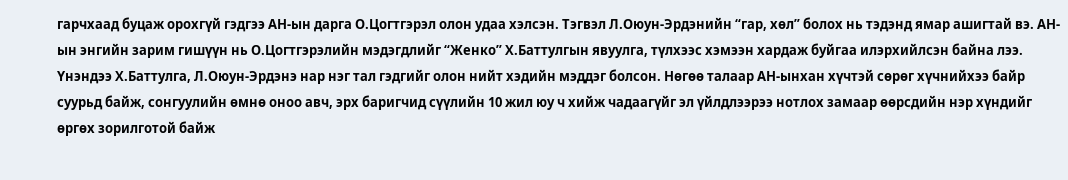гарчхаад буцаж орохгүй гэдгээ АН-ын дарга О.Цогтгэрэл олон удаа хэлсэн. Тэгвэл Л.Оюун-Эрдэнийн “гар, хөл” болох нь тэдэнд ямар ашигтай вэ. АН-ын энгийн зарим гишүүн нь О.Цогтгэрэлийн мэдэгдлийг “Женко” Х.Баттулгын явуулга, түлхээс хэмээн хардаж буйгаа илэрхийлсэн байна лээ. Үнэндээ Х.Баттулга, Л.Оюун-Эрдэнэ нар нэг тал гэдгийг олон нийт хэдийн мэддэг болсон. Нөгөө талаар АН-ынхан хүчтэй сөрөг хүчнийхээ байр суурьд байж, сонгуулийн өмнө оноо авч, эрх баригчид сүүлийн 10 жил юу ч хийж чадаагүйг эл үйлдлээрээ нотлох замаар өөрсдийн нэр хүндийг өргөх зорилготой байж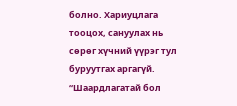болно. Хариуцлага тооцох, сануулах нь сөрөг хүчний үүрэг тул буруутгах аргагүй.
“Шаардлагатай бол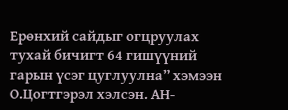Ерөнхий сайдыг огцруулах тухай бичигт 64 гишүүний гарын үсэг цуглуулна” хэмээн О.Цогтгэрэл хэлсэн. АН-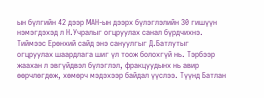ын бүлгийн 42 дээр МАН-ын дээрх бүлэглэлийн 30 гишүүн нэмэгдэхэд л Н.Учралыг огцруулах санал бүрдчихнэ. Тиймээс Ерөнхий сайд энэ сануулгыг Д.Батлутыг огцруулах шаардлага шиг үл тоож болохгүй нь. Тэрбээр жаахан л эвгүйдвэл бүлэглэл, фракцуудынх нь авир өөрчлөгдөж, хөмөрч мэдэхээр байдал үүслээ. Түүнд Батлан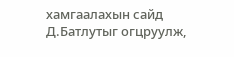хамгаалахын сайд Д.Батлутыг огцруулж,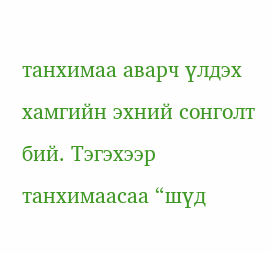танхимаа аварч үлдэх хамгийн эхний сонголт бий. Тэгэхээр танхимаасаа “шүд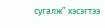сугалж” хэсэгтээ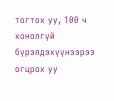тогтох уу, 100 ч хонолгүй бүрэлдэхүүнээрээ огцрох уу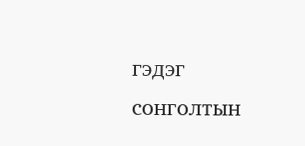гэдэг сонголтын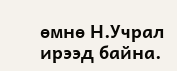өмнө Н.Учрал ирээд байна.